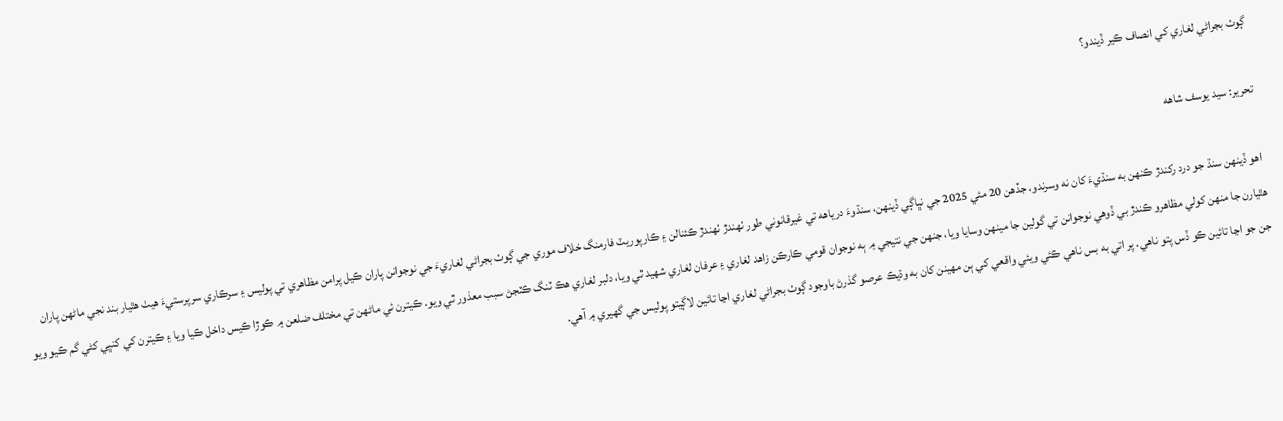ڳوٺ بجراڻي لغاري کي انصاف ڪير ڏيندو؟

تحرير: سيد يوسف شاهه

اھو ڏينھن سنڌ جو درد رکندڙ ڪنھن به سنڌيءَ کان نه وسرندو، جڏھن 20 مئي 2025 جي نڀاڳي ڏينھن، سنڌوءَ درياهه تي غيرقانوني طور ٺھندڙ ٺھندڙ ڪئنالن ۽ ڪارپوريٽ فارمنگ خلاف موري جي ڳوٺ بجراڻي لغاريءَ جي نوجوانن پاران ڪيل پرامن مظاھري تي پوليس ۽ سرڪاري سرپرستيءَ ھيٺ ھٿيار بند نجي ماڻھن پاران ھٿيارن جا منھن کولي مظاھرو ڪندڙ بي ڏوھي نوجوانن تي گولين جا مينھن وسايا ويا، جنھن جي نتيجي ۾ ٻه نوجوان قومي ڪارڪن زاھد لغاري ۽ عرفان لغاري شھيد ٿي ويا، دلبر لغاري ھڪ ٽنگ ڪٽجڻ سبب معذور ٿي ويو. ڪيترن ئي ماڻھن تي مختلف ضلعن ۾ ڪوڙا ڪيس داخل ڪيا ويا ۽ ڪيترن کي کنڀي کڻي گم ڪيو ويو جن جو اڃا تائين ڪو ڏس پتو ناھي. پر اتي به بس ناھي ڪئي ويئي واقعي کي ٻن مھينن کان به وڌيڪ عرصو گذرڻ باوجود ڳوٺ بجراڻي لغاري اڃا تائين لاڳيتو پوليس جي گهيري ۾ آھي.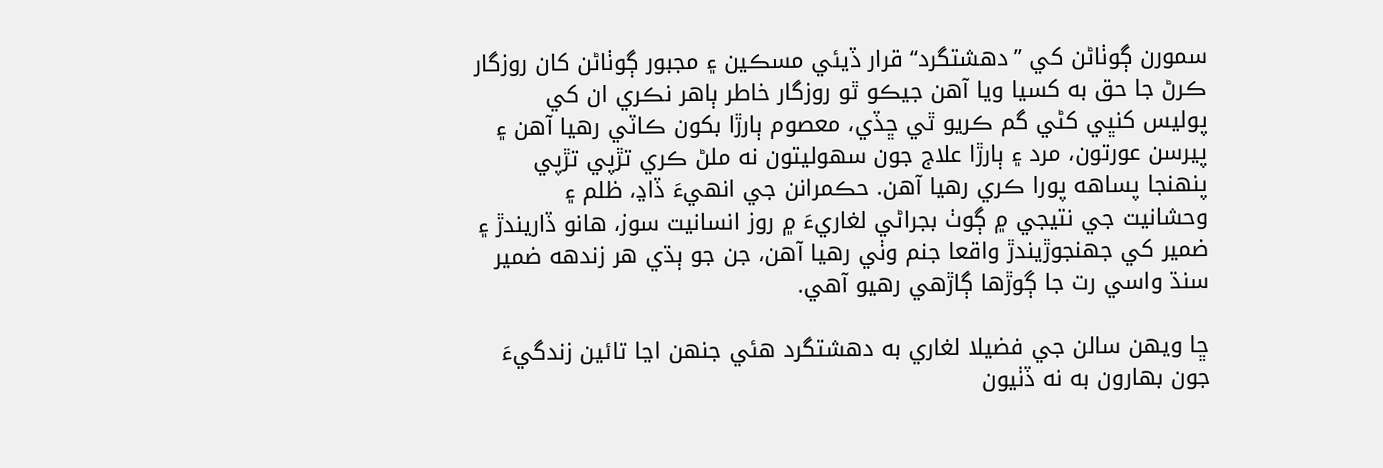سمورن ڳوٺاڻن کي ”دھشتگرد“ قرار ڏيئي مسڪين ۽ مجبور ڳوٺاڻن کان روزگار ڪرڻ جا حق به کسيا ويا آھن جيڪو ٿو روزگار خاطر ٻاھر نڪري ان کي پوليس کنڀي کڻي گم ڪريو ٿي ڇڏي، معصوم ٻارڙا بکون ڪاٽي رھيا آھن ۽ پيرسن عورتون، مرد ۽ ٻارڙا علاج جون سھوليتون نه ملڻ ڪري تڙپي تڙپي پنھنجا پساهه پورا ڪري رھيا آھن. حڪمرانن جي انھيءَ ڏاڍ، ظلم ۽ وحشانيت جي نتيجي ۾ ڳوٺ بجراڻي لغاريءَ ۾ روز انسانيت سوز، ھانو ڏاريندڙ ۽ ضمير کي جهنجوڙيندڙ واقعا جنم وٺي رھيا آھن، جن جو ٻڌي ھر زندهه ضمير سنڌ واسي رت جا ڳوڙھا ڳاڙھي رھيو آھي.

ڇا ويھن سالن جي فضيلا لغاري به دھشتگرد ھئي جنھن اڃا تائين زندگيءَ جون بھارون به نه ڏٺيون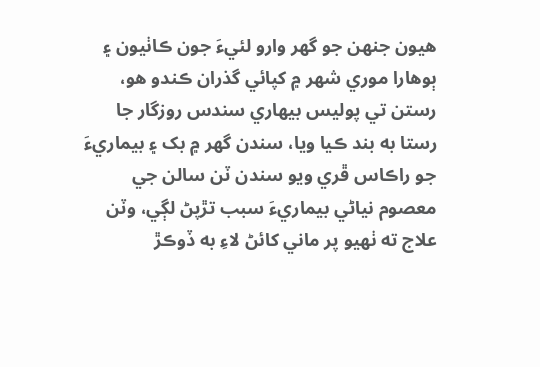ھيون جنھن جو گهر وارو لئيءَ جون ڪاٺيون ۽ ٻوھارا موري شھر ۾ کپائي گذران ڪندو ھو، رستن تي پوليس بيھاري سندس روزگار جا رستا به بند ڪيا ويا، سندن گهر ۾ بک ۽ بيماريءَ جو راڪاس ڦري ويو سندن ٽن سالن جي معصوم نياڻي بيماريءَ سبب تڙپڻ لڳي، وٽن علاج ته ٺھيو پر ماني کائڻ لاءِ به ڏوڪڙ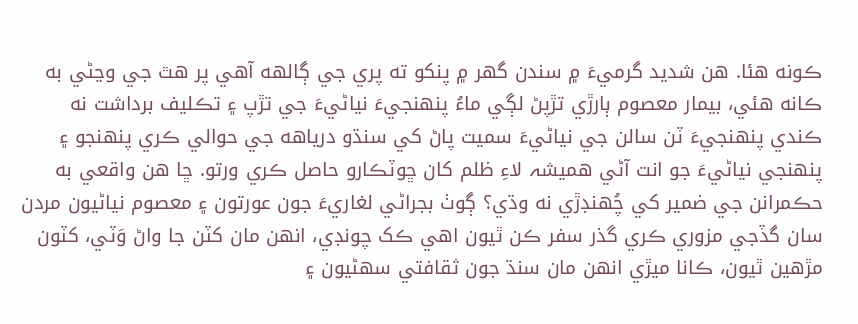ڪونه ھئا. ھن شديد گرميءَ ۾ سندن گهر ۾ پنکو ته پري جي ڳالهه آھي پر ھٿ جي وڃڻي به ڪانه ھئي، بيمار معصوم ٻارڙي تڙپڻ لڳي ماءُ پنھنجيءَ نياڻيءَ جي تڙپ ۽ تڪليف برداشت نه ڪندي پنھنجيءَ ٽن سالن جي نياڻيءَ سميت پاڻ کي سنڌو درياهه جي حوالي ڪري پنھنجو ۽ پنھنجي نياڻيءَ جو انت آڻي ھميشہ لاءِ ظلم کان ڇوٽڪارو حاصل ڪري ورتو. ڇا ھن واقعي به حڪمرانن جي ضمير کي چُھنڊڙي نه وڌي؟ ڳوٺ بجراڻي لغاريءَ جون عورتون ۽ معصوم نياڻيون مردن سان گڏجي مزوري ڪري گذر سفر ڪن ٿيون اھي ڪک چونڊي، انھن مان کٽن جا واڻ وَٽي، کٽون مڙھين ٿيون، ڪانا ميڙي انھن مان سنڌ جون ثقافتي سھڻيون ۽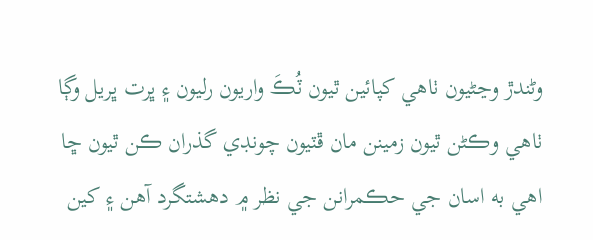وڻندڙ وڃڻيون ٺاھي کپائين ٿيون ٽُڪَ واريون رليون ۽ ڀرت ڀريل وڳا ٺاھي وڪڻن ٿيون زمينن مان ڦٽيون چونڊي گذران ڪن ٿيون ڇا اھي به اسان جي حڪمرانن جي نظر ۾ دھشتگرد آھن ۽ کين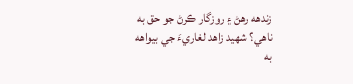زندهه رھڻ ۽ روزگار ڪرڻ جو حق به ناھي؟ شھيد زاھد لغاريءَ جي بيواهه به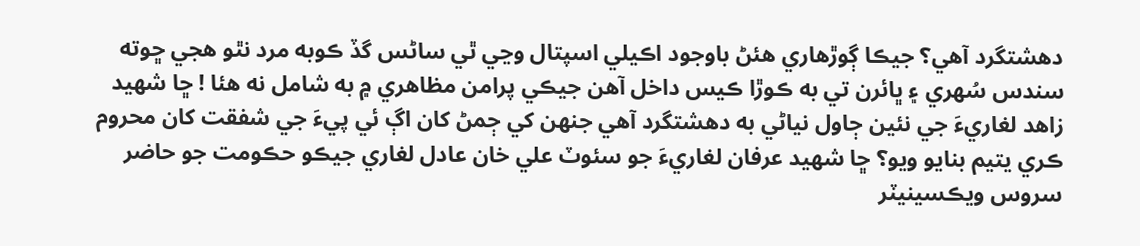دھشتگرد آھي؟ جيڪا ڳوڙھاري ھئڻ باوجود اڪيلي اسپتال وڃي ٿي ساڻس گڏ ڪوبه مرد نٿو ھجي ڇوته سندس سُھري ۽ ڀائرن تي به ڪوڙا ڪيس داخل آھن جيڪي پرامن مظاھري ۾ به شامل نه ھئا ! ڇا شھيد زاھد لغاريءَ جي نئين ڄاول نياڻي به دھشتگرد آھي جنھن کي ڄمڻ کان اڳ ئي پيءَ جي شفقت کان محروم ڪري يتيم بنايو ويو؟ ڇا شھيد عرفان لغاريءَ جو سئوٽ علي خان عادل لغاري جيڪو حڪومت جو حاضر سروس ويڪسينيٽر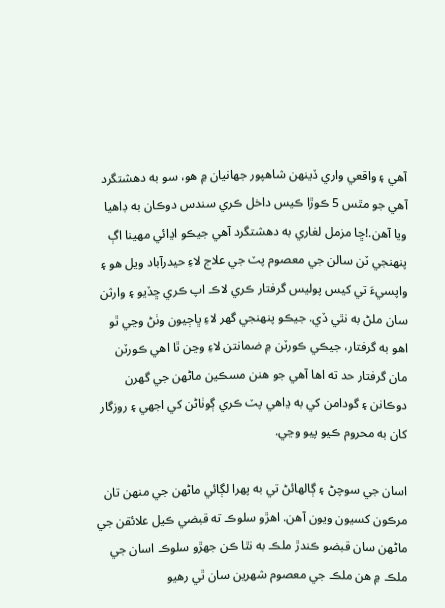آھي ۽ واقعي واري ڏينھن شاھپور جھانيان ۾ ھو، سو به دھشتگرد آھي جو مٿس 5 ڪوڙا ڪيس داخل ڪري سندس دوڪان به ڊاھيا ويا آھن.!ڇا مزمل لغاري به دھشتگرد آھي جيڪو اڍائي مھينا اڳ پنھنجي ٽن سالن جي معصوم پٽ جي علاج لاءِ حيدرآباد ويل ھو ۽ واپسيءَ تي کيس پوليس گرفتار ڪري لاڪ اپ ڪري ڇڏيو ۽ وارثن سان ملڻ به نٿي ڏي. جيڪو پنھنجي گهر لاءِ ڀاڄيون وٺڻ وڃي ٿو اھو به گرفتار، جيڪي ڪورٽن ۾ ضمانتن لاءِ وڃن ٿا اھي ڪورٽن مان گرفتار حد ته اھا آھي جو ھنن مسڪين ماڻھن جي گهرن دوڪانن ۽ گودامن کي به ڍاھي پٽ ڪري ڳوٺاڻن کي اجهي ۽ روزگار کان به محروم ڪيو پيو وڃي.

اسان جي سوچڻ ۽ ڳالھائڻ تي به پھرا لڳائي ماڻھن جي منھن تان مرڪون کسيون ويون آھن. اھڙو سلوڪ ته قبضي ڪيل علائقن جي ماڻھن سان قبضو ڪندڙ ملڪ به نٿا ڪن جهڙو سلوڪ اسان جي ملڪ ۾ ھن ملڪ جي معصوم شھرين سان ٿي رھيو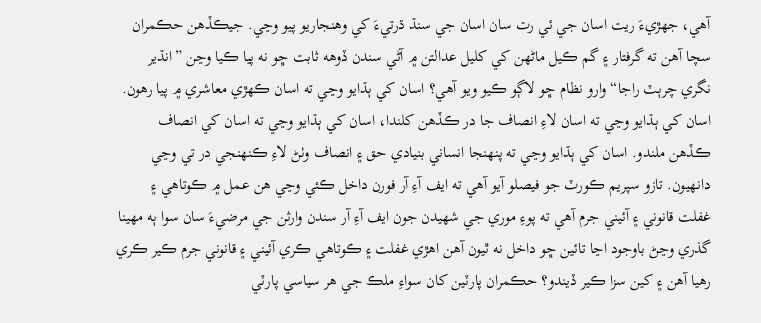آھي، جهڙيءَ ريت اسان جي ئي رت سان اسان جي سنڌ ڌرتيءَ کي وھنجاريو پيو وڃي. جيڪڏھن حڪمران سچا آھن ته گرفتار ۽ گم ڪيل ماڻھن کي کليل عدالتن ۾ آڻي سندن ڏوهه ثابت ڇو نه پيا ڪيا وڃن ”انڌير نگري چرٻٽ راجا“ وارو نظام ڇو لاڳو ڪيو ويو آھي؟ اسان کي ٻڌايو وڃي ته اسان ڪھڙي معاشري ۾ پيا رھون. اسان کي ٻڌايو وڃي ته اسان لاءِ انصاف جا در ڪڏھن کلندا، اسان کي ٻڌايو وڃي ته اسان کي انصاف ڪڏھن ملندو. اسان کي ٻڌايو وڃي ته پنھنجا انساني بنيادي حق ۽ انصاف وٺڻ لاءِ ڪنھنجي در تي وڃي دانھيون. تازو سپريم ڪورٽ جو فيصلو آيو آھي ته ايف آءِ آر فورن داخل ڪئي وڃي ھن عمل ۾ ڪوتاھي ۽ غفلت قانوني ۽ آئيني جرم آھي ته پوءِ موري جي شھيدن جون ايف آءِ آر سندن وارثن جي مرضيءَ سان سوا ٻه مھينا گذري وڃڻ باوجود اڃا تائين ڇو داخل نه ٿيون آھن اھڙي غفلت ۽ ڪوتاھي ڪري آئيني ۽ قانوني جرم ڪير ڪري رھيا آھن ۽ کين سزا ڪير ڏيندو؟ حڪمران پارٽين کان سواءِ ملڪ جي ھر سياسي پارٽي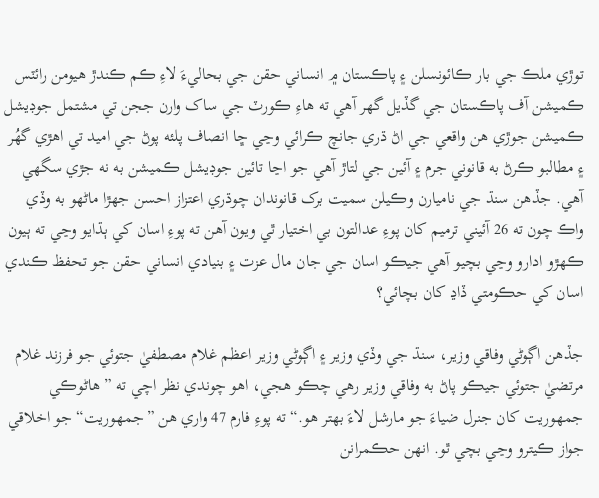توڙي ملڪ جي بار ڪائونسلن ۽ پاڪستان ۾ انساني حقن جي بحاليءَ لاءِ ڪم ڪندڙ ھيومن رائٽس ڪميشن آف پاڪستان جي گڏيل گهر آھي ته ھاءِ ڪورٽ جي ساک وارن ججن تي مشتمل جوڊيشل ڪميشن جوڙي ھن واقعي جي اڻ ڌري جانچ ڪرائي وڃي ڇا انصاف پلئه پوڻ جي اميد تي اھڙي گهُر ۽ مطالبو ڪرڻ به قانوني جرم ۽ آئين جي لتاڙ آھي جو اڃا تائين جوڊيشل ڪميشن به نه جڙي سگهي آھي. جڏھن سنڌ جي ناميارن وڪيلن سميت برک قانوندان چوڌري اعتزاز احسن جهڙا ماڻھو به وڏي واڪ چون ته 26 آئيني ترميم کان پوءِ عدالتون بي اختيار ٿي ويون آھن ته پوءِ اسان کي ٻڌايو وڃي ته ٻيون ڪھڙو ادارو وڃي بچيو آھي جيڪو اسان جي جان مال عزت ۽ بنيادي انساني حقن جو تحفظ ڪندي اسان کي حڪومتي ڏاڍ کان بچائي؟

جڏھن اڳوڻي وفاقي وزير، سنڌ جي وڏي وزير ۽ اڳوڻي وزير اعظم غلام مصطفيٰ جتوئي جو فرزند غلام مرتضيٰ جتوئي جيڪو پاڻ به وفاقي وزير رھي چڪو ھجي، اھو چوندي نظر اچي ته ” ھاڻوڪي جمھوريت کان جنرل ضياءَ جو مارشل لاءَ بھتر ھو.“ ته پوءِ فارم 47 واري ھن ”جمھوريت“ جو اخلاقي جواز ڪيترو وڃي بچي ٿو. انھن حڪمرانن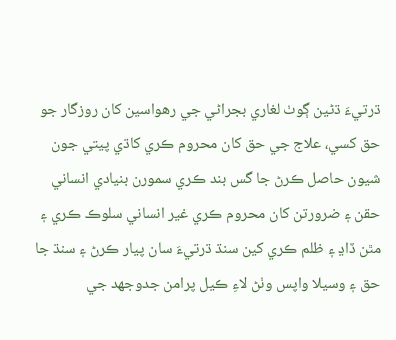ڌرتيءَ ڌڻين ڳوٺ لغاري بجراڻي جي رھواسين کان روزگار جو حق کسي، علاج جي حق کان محروم ڪري کاڌي پيتي جون شيون حاصل ڪرڻ جا گس بند ڪري سمورن بنيادي انساني حقن ۽ ضرورتن کان محروم ڪري غير انساني سلوڪ ڪري ۽ مٿن ڏاڍ ۽ ظلم ڪري کين سنڌ ڌرتيءَ سان پيار ڪرڻ ۽ سنڌ جا حق ۽ وسيلا واپس وٺڻ لاءِ ڪيل پرامن جدوجهد جي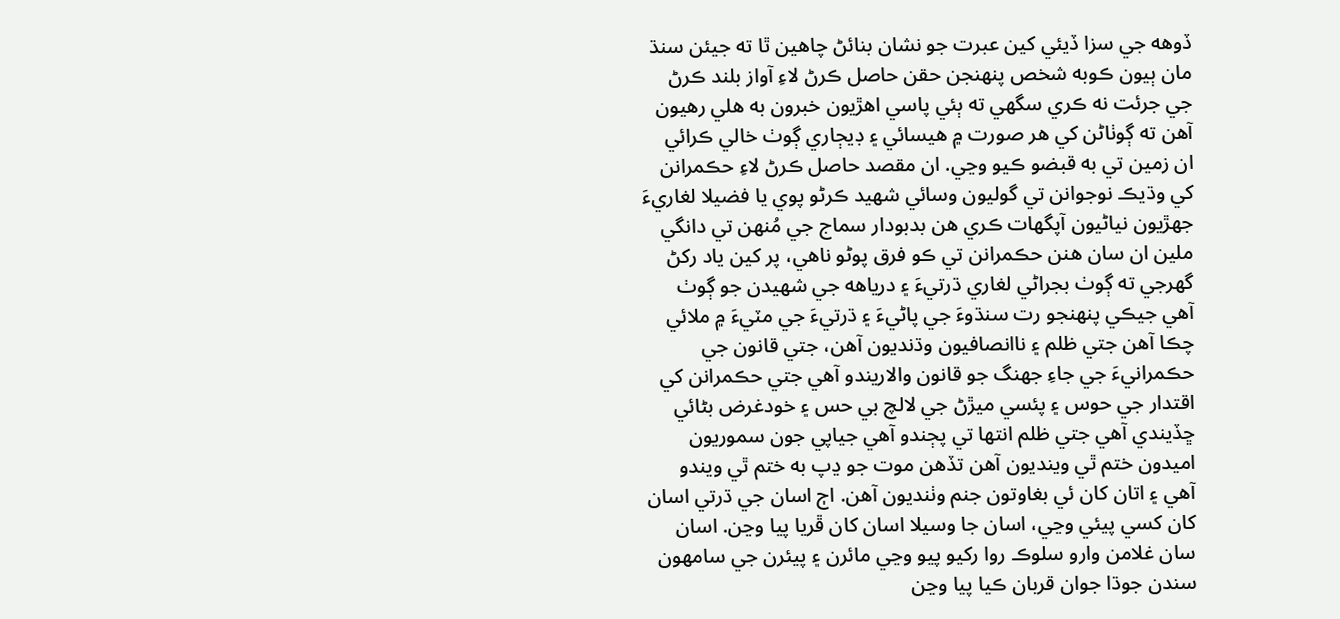ڏوهه جي سزا ڏيئي کين عبرت جو نشان بنائڻ چاھين ٿا ته جيئن سنڌ مان ٻيون ڪوبه شخص پنھنجن حقن حاصل ڪرڻ لاءِ آواز بلند ڪرڻ جي جرئت نه ڪري سگهي ته ٻئي پاسي اھڙيون خبرون به ھلي رھيون آھن ته ڳوٺاڻن کي ھر صورت ۾ ھيسائي ۽ ڊيڄاري ڳوٺ خالي ڪرائي ان زمين تي به قبضو ڪيو وڃي. ان مقصد حاصل ڪرڻ لاءِ حڪمرانن کي وڌيڪ نوجوانن تي گوليون وسائي شھيد ڪرڻو پوي يا فضيلا لغاريءَ جهڙيون نياڻيون آپگهات ڪري ھن بدبودار سماج جي مُنھن تي دانگي ملين ان سان ھنن حڪمرانن تي ڪو فرق پوڻو ناھي، پر کين ياد رکڻ گهرجي ته ڳوٺ بجراڻي لغاري ڌرتيءَ ۽ درياهه جي شھيدن جو ڳوٺ آھي جيڪي پنھنجو رت سنڌوءَ جي پاڻيءَ ۽ ڌرتيءَ جي مٽيءَ ۾ ملائي چڪا آھن جتي ظلم ۽ ناانصافيون وڌنديون آھن، جتي قانون جي حڪمرانيءَ جي جاءِ جهنگ جو قانون والاريندو آھي جتي حڪمرانن کي اقتدار جي حوس ۽ پئسي ميڙڻ جي لالچ بي حس ۽ خودغرض بڻائي ڇڏيندي آھي جتي ظلم انتھا تي پڄندو آھي جياپي جون سموريون اميدون ختم ٿي وينديون آھن تڏھن موت جو ڍپ به ختم ٿي ويندو آھي ۽ اتان کان ئي بغاوتون جنم وٺنديون آھن. اڄ اسان جي ڌرتي اسان کان کسي پيئي وڃي، اسان جا وسيلا اسان کان ڦريا پيا وڃن. اسان سان غلامن وارو سلوڪ روا رکيو پيو وڃي مائرن ۽ پيئرن جي سامھون سندن جوڌا جوان قربان ڪيا پيا وڃن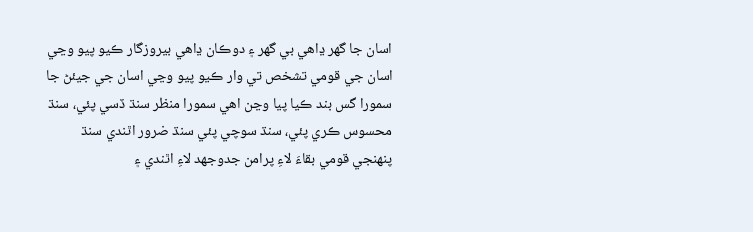اسان جا گهر ڍاھي بي گهر ۽ دوڪان ڍاھي بيروزگار ڪيو پيو وڃي اسان جي قومي تشخص تي وار ڪيو پيو وڃي اسان جي جيئڻ جا سمورا گس بند ڪيا پيا وڃن اھي سمورا منظر سنڌ ڏسي پئي، سنڌ محسوس ڪري پئي، سنڌ سوچي پئي سنڌ ضرور اٿندي سنڌ پنھنجي قومي بقاءَ لاءِ پرامن جدوجهد لاءِ اٿندي ۽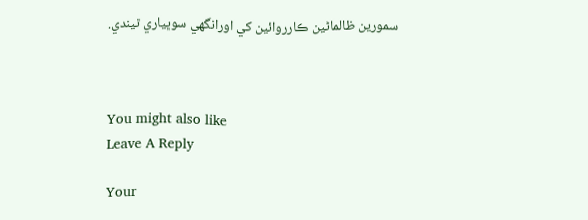سمورين ظالماڻين ڪارروائين کي اورانگهي سوڀياري ٿيندي.



You might also like
Leave A Reply

Your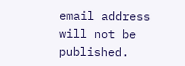email address will not be published.